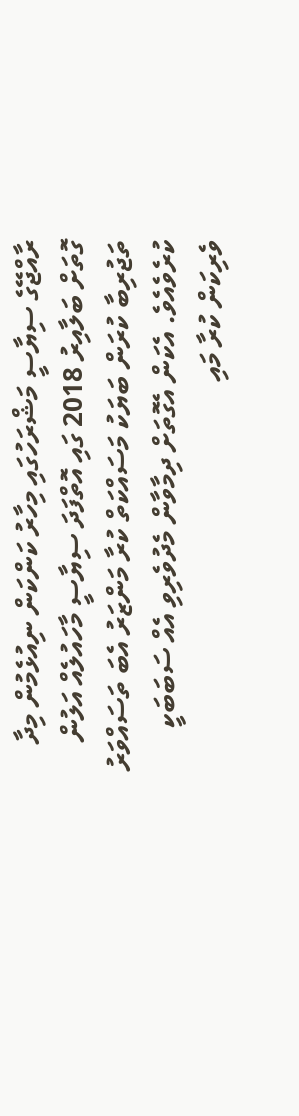ރާއްޖޭގެ ސިޔާސީ މަޝްރަހުގައި މިހާރު ކަންކަން ނިއުޅެމުން މިދާ ގޮތަށް ބަލާއިރު 2018 ގައި އޮތްފަދަ ސިޔާސީ މާހައުލެއް އަލުން ތަޖުރިބާ ކުރަން ބަޔަކު މަސައްކަތް ކުރާ މަންޒަރު އެބަ ތަސައްވަރު ކުރެވެއެވެ. އެކަން އެގޮތަށް ދިމާވާން މެދުވެރިވި އެއް ސަބަބަކީ ވެރިކަން ކުރާ މައި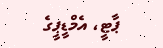ޕާޓީ، އެމްޑީޕީގެ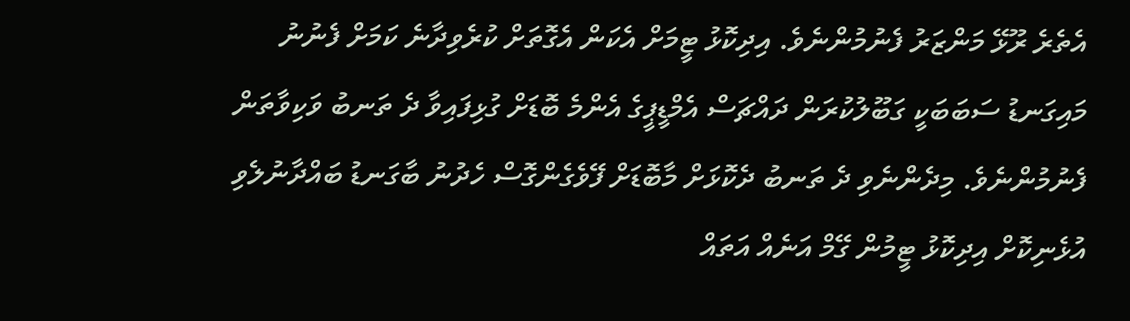އެތެރެ ރޫޅޭ މަންޒަރު ފެނުމުންނެވެ. އިދިކޮޅު ޓީމަށް އެކަން އެގޮތަށް ކުރެވިދާނެ ކަމަށް ފެނުނު މައިގަނޑު ސަބަބަކީ ގަބޫލުކުރަން ދައްޗަސް އެމްޑީޕީގެ އެންމެ ބޮޑަށް ގުޅިފައިވާ ދެ ތަނބު ވަކިވާތަން ފެނުމުންނެވެ. މިދެންނެވި ދެ ތަނބު ދެކޮޅަށް މާބޮޑަށް ފޭވެގެންގޮސް ހެދުނު ބާގަނޑު ބައްދާނުލެވި އުޅެނިކޮށް އިދިކޮޅު ޓީމުން ގޭމް އަނެއް އަތައް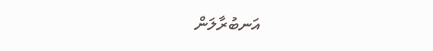އަނބުރާލަން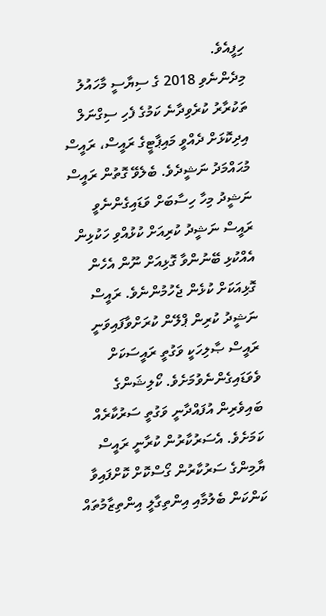ހިފީއެވެ.
މިދެންނެވި 2018 ގެ ސިޔާސީ މާހައުލު ތަކުރާރު ކުރެވިދާނެ ކަމުގެ ފެހި ސިގްނަލް އިދިކޮޅަށް ދެއްވީ މައިޕާޓީގެ ރައީސް، ރައީސް މުޙައްމަދު ނަޝީދެވެ. ބެލެވޭ ގޮތުން ރައީސް ނަޝީދު މިހާ ހިސާބަށް ވަޑައިގެންނެވީ ރައީސް ނަޝީދު ކުރިއަށް ކުޅުއްވި ހަކުޅިން އެއްކުޅި ބޭނުންވާ ގޮޅިއަށް ނޫން އެހެން ގޮޅިއަކަށް ކުޅެން ޖެހުމުންނެވެ. ރައީސް ނަޝީދު ކުރިން ޕްލޭން ކުރަށްވާފައިވަނީ ރައީސް ޞާލިހަކީ ވަގުތީ ރައީސަކަށް ވެވަޑައިގެންނެވުމަށެވެ. ކޯލިޝަންގެ ބައިވެރިން އުފައްދާނީ ވަގުތީ ސަރުކާރެއް ކަމަށެވެ. އެސަރުކާރުން ކުރާނީ ރައީސް ޔާމިންގެ ސަރުކާރުން ގޯސްކޮށް ކޮށްފައިވާ ކަންކަން ބެލުމާއި އިންތިގާލީ އިންތިޒާމުތައް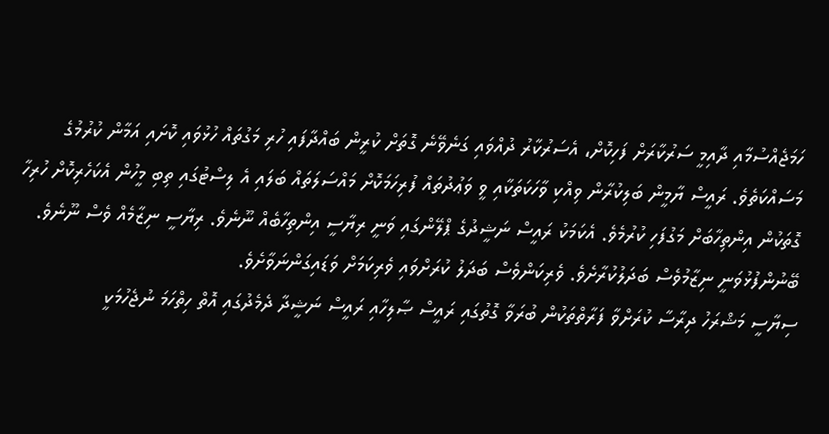ހަމަޖެއްސުމާއި ދާއިމީ ސަރުކާރަށް ފަހިކޮށް، އެސަރުކާރު ދުއްވައި ގަނެވޭނެ ގޮތަށް ކުރީން ބައްދާފައި ހުރި މަގުތައް ހުޅުވައި ކޮށައި އަމާން ކުރުމުގެ މަސައްކަތެވެ. ރައީސް ޔާމީން ބަލިކުރާން ވިއްކި ވާހަކަތަކާއި ވީ ވަޢުދުތައް ފުރިހަމަކޮށް މައްސަލަތައް ބަލައި އެ ލިސްޓުގައި ތިބި މީހުން އެކަހެރިކޮށް ހުރިހާ ގޮތަކުން އިންތިހާބަށް މަގުފަހި ކުރުމެވެ. އެކަމަކު ރައީސް ނަޝީދުގެ ޕްލޭންގައި ވަނީ ރިޔާސީ އިންތިހާބެއް ނޫނެވެ. ރިޔާސީ ނިޒާމެއް ވެސް ނޫނެވެ. ބޭނުންފުޅުވަނީ ނިޒާމުވެސް ބަދަލުކުރާށެވެ. ވެރިކަންވެސް ބަދަލު ކުރަށްވައި ވެރިކަމަށް ވަޑައިގަންނަވާށެވެ.
ސިޔާސީ މަޝްރަހު ދިރާސާ ކުރަށްވާ ފަރާތްތަކުން ބުރަވާ ގޮތުގައި ރައީސް ޞާލިހާއި ރައީސް ނަޝީދާ ދެމެދުގައި އޮތް ހިތްހަމަ ނުޖެހުމަކީ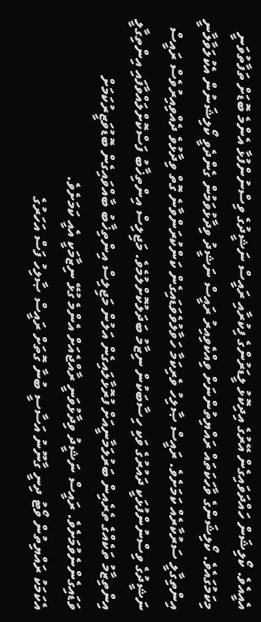އެއީއެވެ. ކޯލިޝަން ހައްދަވައިގެން އޭރުގެ އިދިކޮޅު ލީޑަރުންގެ ފިކުރާއި ރައީސް ނަޝީދުގެ ވިސްނުންފުޅާ އެންމެ ބޮޑަށް ތަފާތުވަނީ މިކަމުގައެވެ. ކޯލިޝަންގެ ވާހަކަތައް ރައްޔިތުންނަށް ވިއްކެވިއިރު ރައީސް ނަޝީދު ވިދާޅުވަމުން ގެންދެވީ ކޯލިޝަނުން އެކުލަވާލާނީ އިންތިގާލީ ސަރުކާރެއް ކަމަށެވެ. ރައީސް ޞާލިހު ވެރިކަމާ ހަވާލުވެވަޑައިގެން ކަންކުރަންވާނެ ގޮތް ވިދާޅުވެ ދެއްވިއިރުވެސް ރައީސް ނަޝީދުގެ ވިސްނުންފުޅަކީ ދައުރުގެ ވަކި ހިސާބަކުން ނިޒާމު ބަދަލުކޮށްލުމެވެ. މަޖިލިސް އިންތިޚާބު ފަސްކޮށްލައްވާފައި އިންތިގާލީ އިންތިޒާމު ތަކެއްގެ ތެރެއިން ބަރުލަމާނީއަށް ފުރޮޅާލައިގެން އަލުން މަޖިލިސް އިންތިޚާބު ބާއްވައިގެން ބޮޑުވަޒީރުކަމަށް ވަޑައިގެންނެވުމަށެވެ. ރައީސް ނަޝީދު ވިދާޅުވަނީ ރާއްޖެއަށް އެންމެ ގުޅޭ ނިޒާމަކީ އެއީ ކަމަށެވެ.
އެކަމަކު ރައްޔިތުން ވޯޓު ދިނީ ގާނޫނު އަސާސީ ބުނާ ގޮތަށް ރައީސް ޞާލިހު ފަސް އަހަރުގެ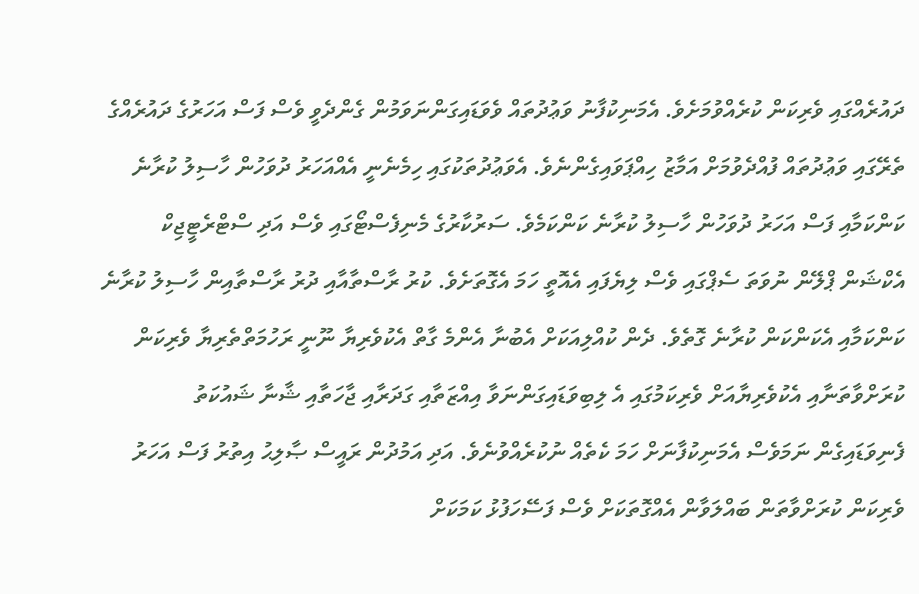ދައުރެއްގައި ވެރިކަން ކުރެއްވުމަށެވެ. އެމަނިކުފާނު ވަޢުދުތައް ވެވަޑައިގަންނަވަމުން ގެންދެވީ ވެސް ފަސް އަހަރުގެ ދައުރެއްގެ ތެރޭގައި ވަޢުދުތައް ފުއްދެވުމަށް އަމާޒު ހިއްޕަވައިގެންނެވެ. އެވަޢުދުތަކުގައި ހިމެނެނީ އެއްއަހަރު ދުވަހުން ހާސިލު ކުރާނެ ކަންކަމާއި ފަސް އަހަރު ދުވަހުން ހާސިލު ކުރާނެ ކަންކަމެވެ. ސަރުކާރުގެ މެނިފެސްޓޯގައި ވެސް އަދި ސްޓްރެޓީޖިކް އެކްޝަން ޕްލޭން ނުވަތަ ސެޕްގައި ވެސް ލިޔެފައި އެއޮތީ ހަމަ އެގޮތަށެވެ. ކުރު ރާސްތާއާއި ދުރު ރާސްތާއިން ހާސިލު ކުރާނެ ކަންކަމާއި އެކަންކަން ކުރާނެ ގޮތެވެ. ދެން ކުއްލިއަކަށް އެބުނާ އެންމެ ގާތް އެކުވެރިޔާ ނޫނީ ރަހުމަތްތެރިޔާ ވެރިކަން ކުރަށްވާތަނާއި އެކުވެރިޔާއަށް ވެރިކަމުގައި އެ ލިބިވަޑައިގަންނަވާ އިއްޒަތާއި ގަދަރާއި ޖާހަތާއި ޝާނާ ޝައުކަތު ފެނިވަޑައިގެން ނަމަވެސް އެމަނިކުފާނަށް ހަމަ ކެތެއް ނުކުރެއްވުނެވެ. އަދި އަމުދުން ރައީސް ޞާލިޙު އިތުރު ފަސް އަހަރު ވެރިކަން ކުރަށްވާތަން ބައްލަވާން އެއްގޮތަކަށް ވެސް ފަސޭހަފުޅު ކަމަކަށް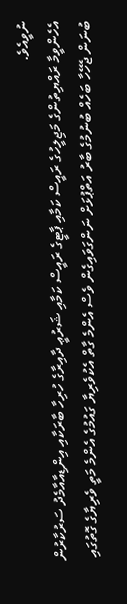ނުވީއެވެ.
އެހެންވީމާ ރައްޔިތުންގެ މަޖިލީހުގެ ރައީސް ކަމާއި ޕާޓީގެ ރައީސް ކަމާއި ޝަރުޢީ ދާއިރާގެ ހުރިހާ ބާރަކާއި އިންޑިއާއާމެދު ސަރުކާރުން ބުނަން ޖެހޭހާ ބަހެއް ބުނުމުގެ ބާރު އަތްޕުޅަށް ނަންގަވައިގެން ވެސް އެންމެ ގާތް އެކުވެރިޔާ ގައުމުގެ އެންމެ މަތީ ވެރިޔާގެ ގޮތުގައި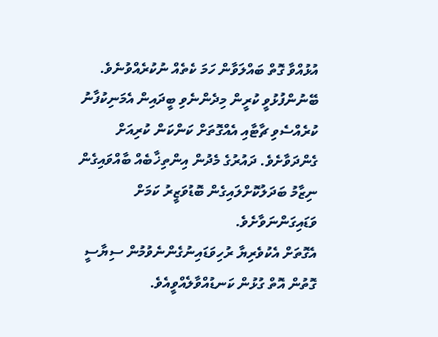އުޅުއްވާ ގޮތް ބައްލަވާން ހަމަ ކެތެއް ނުކުރެއްވުނެވެ. ބޭނުންފުޅުވީ ކުރީން މިދެންނެވި ބީދައިން އެމަނިކުފާނު ކުރެއްސެވި ޗާޓާއި އެއްގޮތަށް ކަންކަން ކުރިއަށް ގެންދަވާށެވެ. ދައުރުގެ މެދުން އިންތިޚާބެއް ބާއްވައިގެން ނިޒާމު ބަދަލުކޮށްލައިގެން ބޮޑުވަޒީރު ކަމަށް ވަޑައިގަންނަވާށެވެ.
އެގޮތަށް އެކުވެރިޔާ ރުހިވަޑައިނުގެންނެވުމުން ސިޔާސީ ގޮތުން އޮތް ގުޅުން ކަނޑުއްވާލެއްވީއެވެ.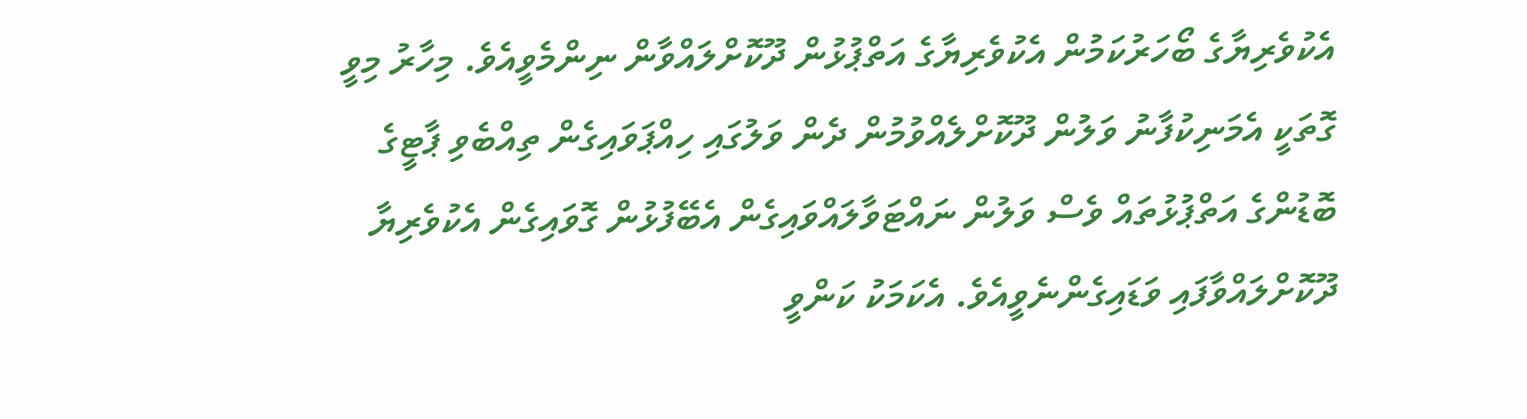އެކުވެރިޔާގެ ބޯހަރުކަމުން އެކުވެރިޔާގެ އަތްޕުޅުން ދޫކޮށްލައްވާން ނިންމެވީއެވެ. މިހާރު މިވީ ގޮތަކީ އެމަނިކުފާނު ވަލުން ދޫކޮށްލެއްވުމުން ދެން ވަލުގައި ހިއްޕަވައިގެން ތިއްބެވި ޕާޓީގެ ބޮޑުންގެ އަތްޕުޅުތައް ވެސް ވަލުން ނައްޓަވާލައްވައިގެން އެބޭފުޅުން ގޮވައިގެން އެކުވެރިޔާ ދޫކޮށްލައްވާފައި ވަޑައިގެންނެވީއެވެ. އެކަމަކު ކަންވީ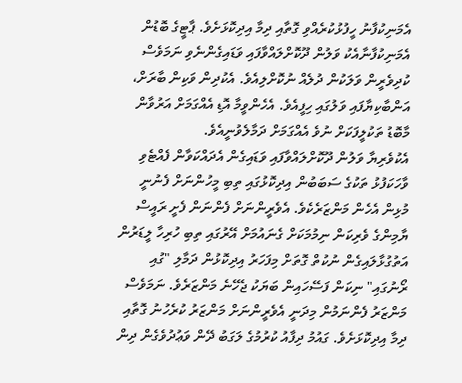އެމަނިކުފާނު ހީފުޅުކުރެއްވި ގޮތާއި ދިމާ އިދިކޮޅަށެވެ. ޕާޓީގެ ބޮޑުން އެމަނިކުފާނާއެކު ވަލުން ދޫކޮށްލައްވާފައި ވަޑައިގެންނެވި ނަމަވެސް ކުދިވެރީން ވަލަކުން ދުލެއް ނުކޮށްލިއެވެ. އެކުދިން ވަކިން ބާރަށް، އަންބާކިޔާފައި ވަލުގައި ހިފީއެވެ. އެހެންވީމާ އޮޑި އެއްގަމަށް އަރުވާން މާބޮޑު ތަކުލީފަކަށް ނުވެ އެއްގަމަށް ދަމާލެވުނީއެވެ.
އެކުވެރިޔާ ވަލުން ދޫކޮށްލައްވާފައި ވަޑައިގެން އެދައްކަވާން ފެއްޓެވި ވާހަކަފުޅު ތަކުގެ ސަބަބުން އިދިކޮޅުގައި ތިބި މީހުންނަށް ފެނުނީ މުޅިން އެހެން މަންޒަރެކެވެ. އެވެރީންނަށް ފެންނަން ފެށީ ރައީސް ޔާމިންގެ ވެރިކަން ނިމުމަކަށް ގެނައުމަށް އޭރުގައި ތިބި ހުރިހާ ލީޑަރުން އަތުގުޅާލައިގެން ނުކުތް ގޮތަށް މިފަހަރު އިދިކޮޅުން ދަމާލި "ގުއި ރޯނުގައި" ނިކަން ފަސޭހައިން ބަޔަކު ޖެހޭނެ މަންޒަރެވެ. ނަމަވެސް މަންޒަރު ފެންނަމުން މިދަނީ އެވެރީންނަށް މަންޒަރު ކުރެހުނު ގޮތާއި ދިމާ އިދިކޮޅަށެވެ. ގައުމު ދިފާއު ކުރުމުގެ ލަގަބު ދޭން ވަޢުދުވެގެން ދިން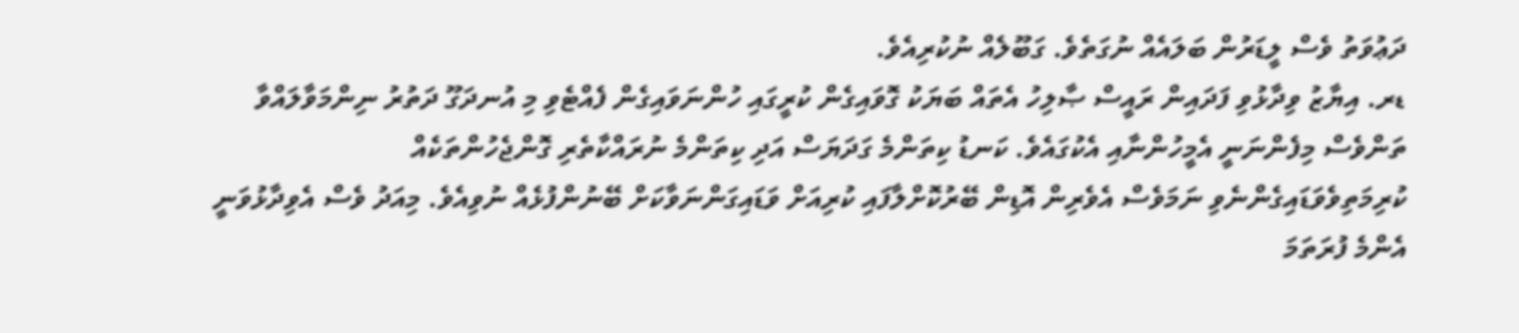ދަޢުވަތު ވެސް ލީޑަރުން ބަލައެއް ނުގަތެވެ. ގަބޫލެއް ނުކުރިއެވެ.
ޑރ. އިޔާޒު ވިދާޅުވި ފަދައިން ރައީސް ޞާލިހު އެތައް ބަޔަކު ގޮވައިގެން ކުރީގައި ހުންނަވައިގެން ފެއްޓެވި މި އުނދަގޫ ދަތުރު ނިންމަވާލައްވާ ތަންވެސް މިފެންނަނީ އެމީހުންނާއި އެކުގައެވެ. ކަނޑު ކިތަންމެ ގަދަޔަސް އަދި ކިތަންމެ ނުރައްކާތެރި ގޮންޖެހުންތަކެއް ކުރިމަތިވެވަޑައިގެންނެވި ނަމަވެސް އެވެރިން އޮޑިން ބޭރުކޮށްލާފައި ކުރިއަށް ވަޑައިގަންނަވާކަށް ބޭނުންފުޅެއް ނުވިއެވެ. މިއަދު ވެސް އެވިދާޅުވަނީ އެންމެ ފުރަތަމަ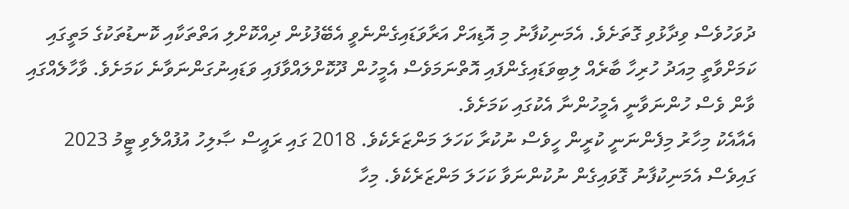ދުވަހުވެސް ވިދާޅުވި ގޮތަށެވެ. އެމަނިކުފާނު މި އޮޑިއަށް އަރާވަޑައިގެންނެވީ އެބޭފުޅުން ދިއްކޮށްލި އަތްތަކާއި ކޮނޑުތަކުގެ މަތީގައި ކަމަށްވާތީ މިއަދު ހުރިހާ ބާރެއް ލިބިވަޑައިގެންފައި އޮތްނަމަވެސް އެމީހުން ދޫކޮށްލައްވާފައި ވަޑައިނުގަންނަވާނެ ކަމަށެވެ. ވާހާލެއްގައި ވާން ވެސް ހުންނަވާނީ އެމީހުންނާ އެކުގައި ކަމަށެވެ.
އެއާއެކު މިހާރު މިފެންނަނީ ކުރީން ހީވެސް ނުކުރާ ކަހަލަ މަންޒަރެކެވެ. 2018 ގައި ރައީސް ޞާލިހު އުފުއްލެވި ޓީމު 2023 ގައިވެސް އެމަނިކުފާނު ގޮވައިގެން ނުކުންނަވާ ކަހަލަ މަންޒަރެކެވެ. މިހާ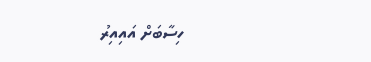ހިސާބަށް އައިއިރު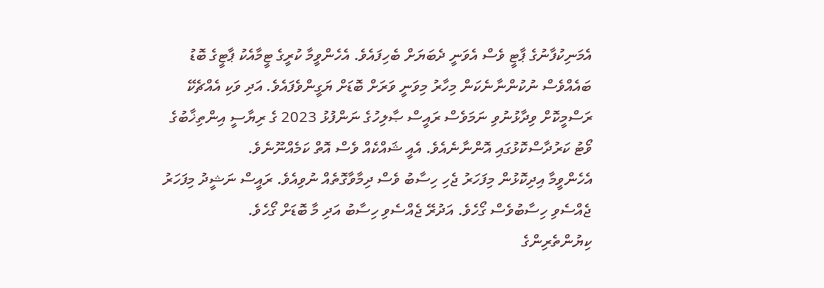އެމަނިކުފާނުގެ ޕާޓީ ވެސް އެވަނީ ދެބަޔަށް ބެހިފައެވެ. އެހެންވީމާ ކުރީގެ ޓީމާއެކު ޕާޓީގެ ބޮޑު ބައެއްވެސް ނުކުންނާނެކަން މިހާރު މިވަނީ ވަރަށް ބޮޑަށް ޔަގީންވެފައެވެ. އަދި ވަކި އެއްޗެކޭ ރަސްމީކޮށް ވިދާޅުނުވި ނަމަވެސް ރައީސް ޞާލިހުގެ ނަންފުޅު 2023 ގެ ރިޔާސީ އިންތިޚާބުގެ ވޯޓު ކަރުދާސްކޮޅުގައި އޮންނާނެއެވެ. އެއީ ޝައްކެއް ވެސް އޮތް ކަމެއްނޫނެވެ.
އެހެންވީމާ އިދިކޮޅުން މިފަހަރު ޖެހި ހިސާބު ވެސް ދިމާވާގޮތެއް ނުވިއެވެ. ރައީސް ނަޝީދު މިފަހަރު ޖެއްސެވި ހިސާބުވެސް ގޯހެވެ. އަދުރޭ ޖެއްސެވި ހިސާބު އަދި މާ ބޮޑަށް ގޯހެވެ.
ކިޔުންތެރިންގެ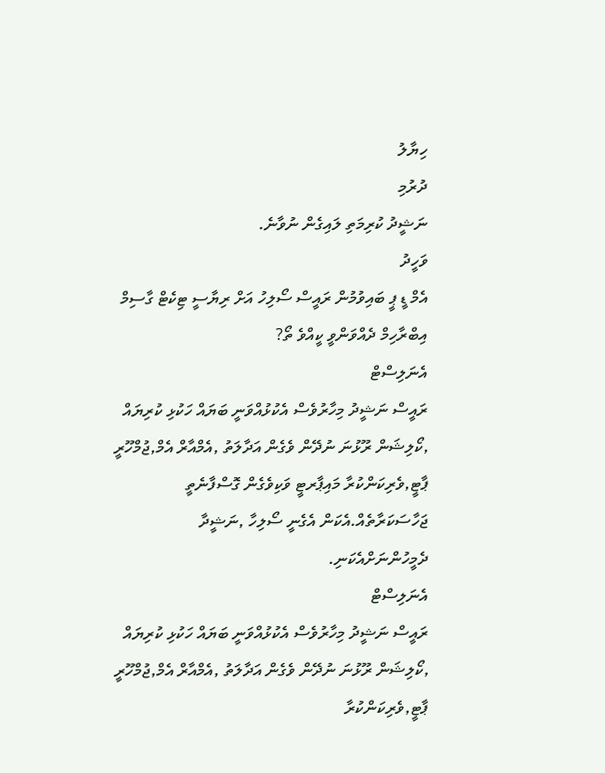ހިޔާލު
ދުރުމި
ނަޝީދު ކުރިމަތި ލައިގެން ނުވާނެ.
ވަހީދު
އެމް ޑީ ޕީ ބައިވުމުން ރައީސް ސޯލިހު އަށް ރިޔާސީ ޓިކެޓް ގާސިމް އިބްރާހިމް ދެއްވަންވީ ކީއްވެ ތޯ?
އެނަލިސްޓް
ރައީސް ނަޝީދު މިހާރުވެސް އެކުޅުއްވަނީ ބަޔައް ހަކުޅި ކުރިޔައް ,ކޯލިޝަން ރޫޅުނަ ނުދޭން ވެގެން އަދާލަތު ,އެމްއާރް އެމް,ޖުމްހޫރީ ޕާޓީ,ވެރިކަންކުރާ މައިޕާރޓީ ވަކިވެގެން ގޮސްފާނެތީ ޖަހާސަކަރާތެއް.އެކަން އެގެނީ ސޯލިހާ ,ނަޝީދާ ދެމީހުންނަށްއެކަނި.
އެނަލިސްޓް
ރައީސް ނަޝީދު މިހާރުވެސް އެކުޅުއްވަނީ ބަޔައް ހަކުޅި ކުރިޔައް ,ކޯލިޝަން ރޫޅުނަ ނުދޭން ވެގެން އަދާލަތު ,އެމްއާރް އެމް,ޖުމްހޫރީ ޕާޓީ,ވެރިކަންކުރާ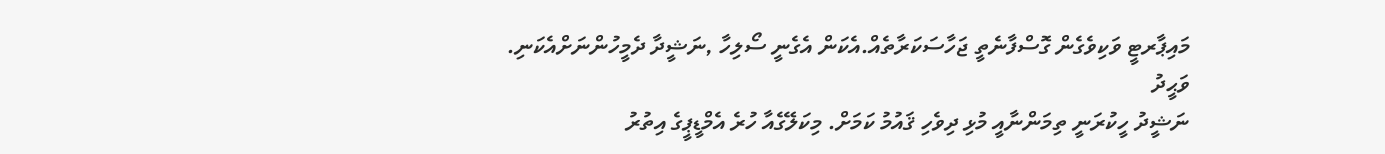މައިޕާރޓީ ވަކިވެގެން ގޮސްފާނެތީ ޖަހާސަކަރާތެއް.އެކަން އެގެނީ ސޯލިހާ ,ނަޝީދާ ދެމީހުންނަށްއެކަނި.
ވަޙީދު
ނަޝީދު ހީކުރަނީ ތިމަންނާއީ މުޅި ދިވެހި ޤައުމު ކަމަށް. މިކަލޭގެއާ ހުރެ އެމްޑީޕީގެ އިތުރު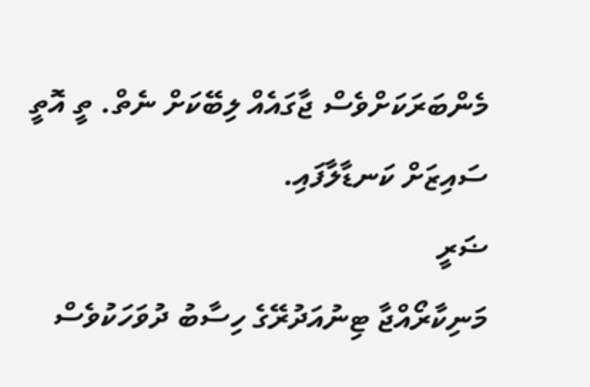މެންބަރަކަށްވެސް ޖާގައެއް ލިބޭކަށް ނެތް. ތީ އޮތީ ސައިޒަށް ކަނޑާލާފައި.
ޟަރީ
މަނިކާރޯއްޖާ ޓިނުއަދުރޭގެ ހިސާބު ދުވަހަކުވެސް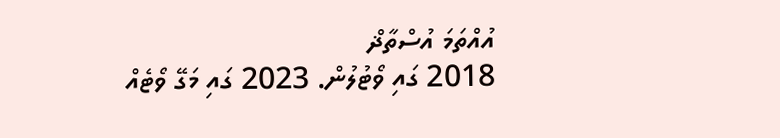އުއްތަމަ އުސްތާޛް
2018 ގައި ވޯޓުލުން. 2023 ގައި މަގޭ ވޯޓެއް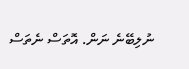ނުލިބޭނެ ނަން. އޮތަސް ނެތަސް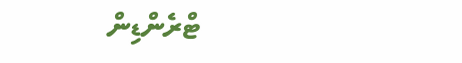ޓްރެންޑިން